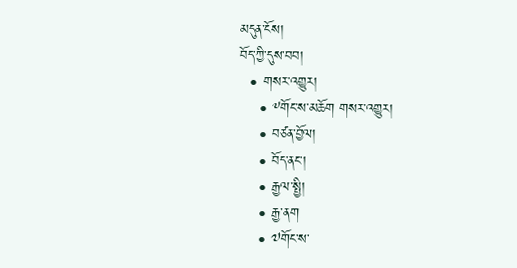མདུན་ངོས།
བོད་ཀྱི་དུས་བབ།
  • གསར་འགྱུར།
    • ༸གོང་ས་མཆོག གསར་འགྱུར།
    • བཙན་བྱོལ།
    • བོད་ནང་།
    • རྒྱལ་སྤྱི།
    • རྒྱ་ནག
    • ༧གོང་ས་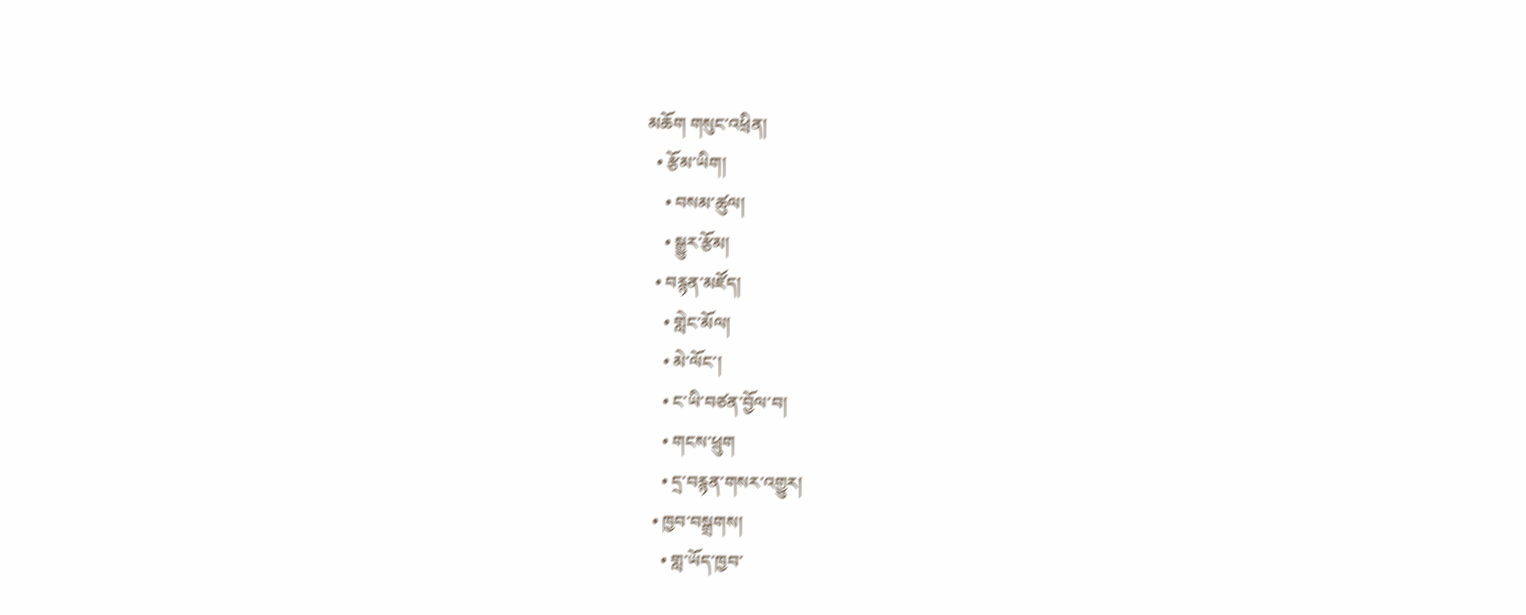མཆོག གསུང་འཕྲིན།
  • རྩོམ་ཡིག།
    • བསམ་ཚུལ།
    • སྒྱུར་རྩོམ།
  • བརྙན་མཛོད།
    • གླེང་མོལ།
    • མེ་ལོང་།
    • ང་ཡི་བཙན་བྱོལ་བ།
    • གངས་ཕྲུག
    • དྲ་བརྙན་གསར་འགྱུར།
  • ཁྱབ་བསྒྲགས།
    • གླ་ཡོད་ཁྱབ་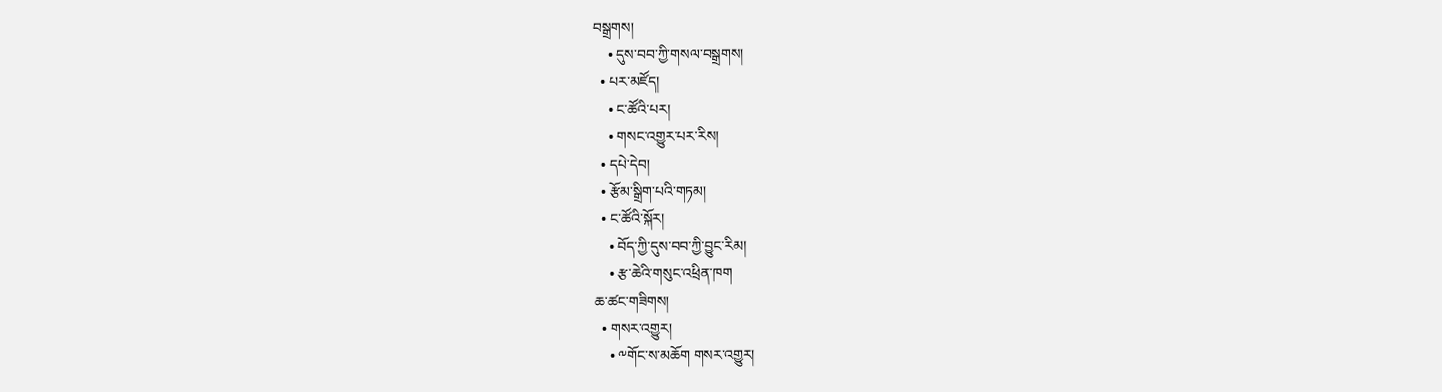བསྒྲགས།
    • དུས་བབ་ཀྱི་གསལ་བསྒྲགས།
  • པར་མཛོད།
    • ང་ཚོའི་པར།
    • གསང་འགྱུར་པར་རིས།
  • དཔེ་དེབ།
  • རྩོམ་སྒྲིག་པའི་གཏམ།
  • ང་ཚོའི་སྐོར།
    • བོད་ཀྱི་དུས་བབ་ཀྱི་བྱུང་རིམ།
    • རྩ་ཆེའི་གསུང་འཕྲིན་ཁག
ཆ་ཚང་གཟིགས།
  • གསར་འགྱུར།
    • ༸གོང་ས་མཆོག གསར་འགྱུར།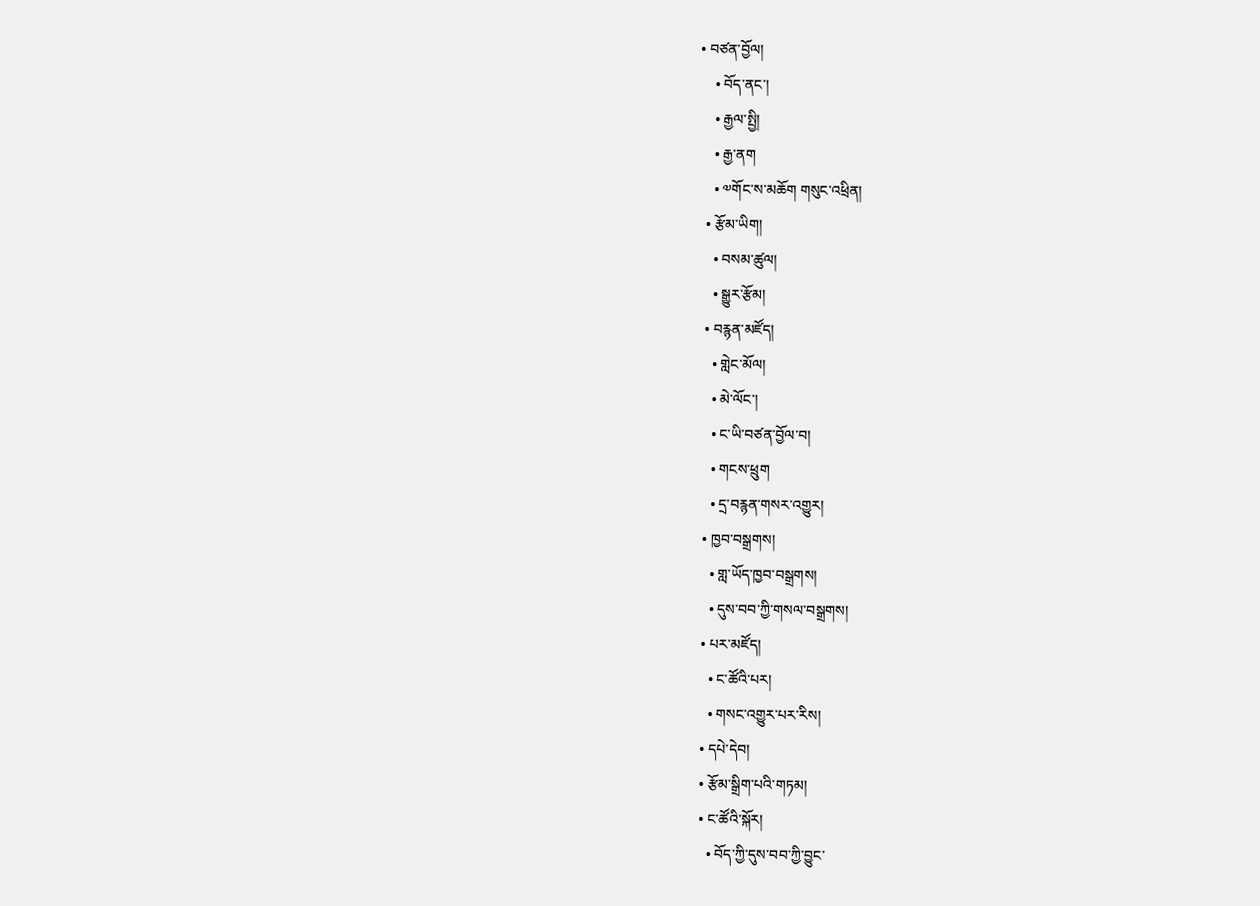• བཙན་བྱོལ།
    • བོད་ནང་།
    • རྒྱལ་སྤྱི།
    • རྒྱ་ནག
    • ༧གོང་ས་མཆོག གསུང་འཕྲིན།
  • རྩོམ་ཡིག།
    • བསམ་ཚུལ།
    • སྒྱུར་རྩོམ།
  • བརྙན་མཛོད།
    • གླེང་མོལ།
    • མེ་ལོང་།
    • ང་ཡི་བཙན་བྱོལ་བ།
    • གངས་ཕྲུག
    • དྲ་བརྙན་གསར་འགྱུར།
  • ཁྱབ་བསྒྲགས།
    • གླ་ཡོད་ཁྱབ་བསྒྲགས།
    • དུས་བབ་ཀྱི་གསལ་བསྒྲགས།
  • པར་མཛོད།
    • ང་ཚོའི་པར།
    • གསང་འགྱུར་པར་རིས།
  • དཔེ་དེབ།
  • རྩོམ་སྒྲིག་པའི་གཏམ།
  • ང་ཚོའི་སྐོར།
    • བོད་ཀྱི་དུས་བབ་ཀྱི་བྱུང་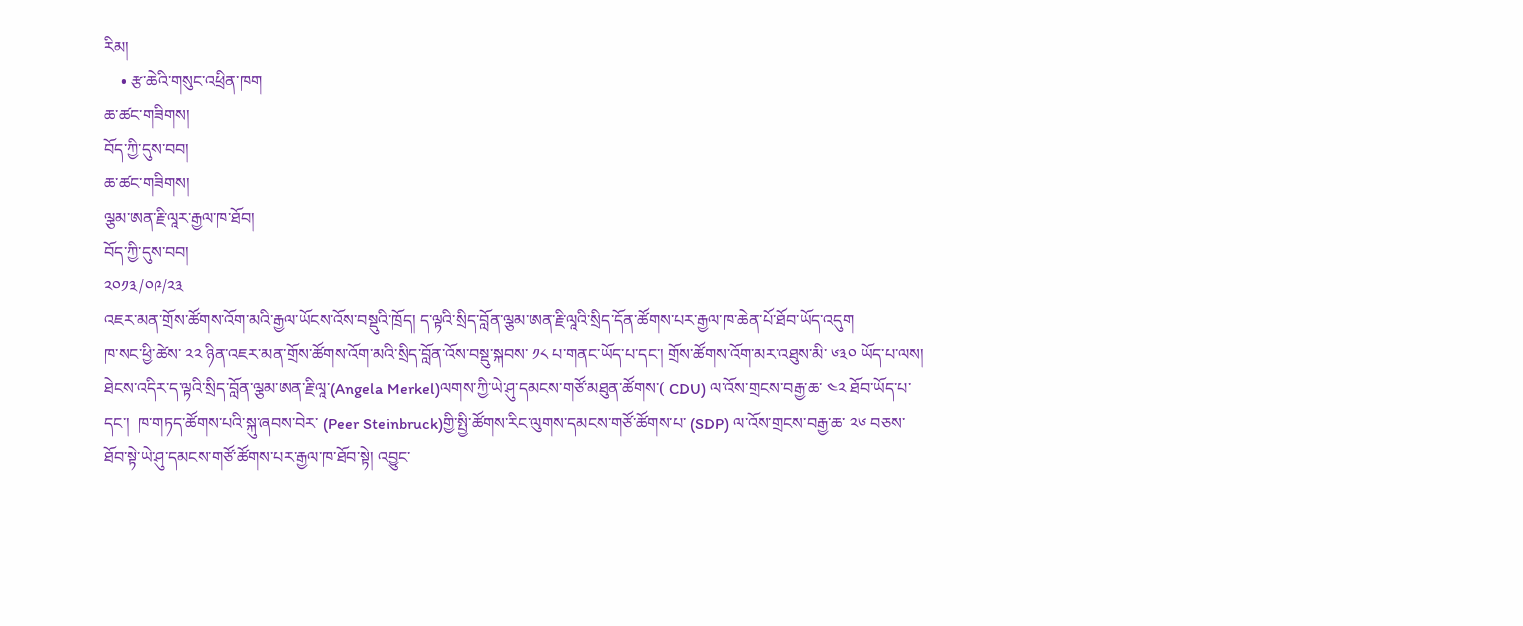རིམ།
    • རྩ་ཆེའི་གསུང་འཕྲིན་ཁག
ཆ་ཚང་གཟིགས།
བོད་ཀྱི་དུས་བབ།
ཆ་ཚང་གཟིགས།
ལྕམ་ཨན་རྗི་ལཱར་རྒྱལ་ཁ་ཐོབ།
བོད་ཀྱི་དུས་བབ།
༢༠༡༣/༠༩/༢༣
འཇར་མན་གྲོས་ཚོགས་འོག་མའི་རྒྱལ་ཡོངས་འོས་བསྡུའི་ཁྲོད། ད་ལྟའི་སྲིད་བློན་ལྕམ་ཨན་རྗི་ལཱའི་སྲིད་དོན་ཚོགས་པར་རྒྱལ་ཁ་ཆེན་པོ་ཐོབ་ཡོད་འདུག
ཁ་སང་ཕྱི་ཚེས་ ༢༢ ཉིན་འཇར་མན་གྲོས་ཚོགས་འོག་མའི་སྲིད་བློན་འོས་བསྡུ་སྐབས་ ༡༨ པ་གནང་ཡོད་པ་དང་། གྲོས་ཚོགས་འོག་མར་འཐུས་མི་ ༦༣༠ ཡོད་པ་ལས། ཐེངས་འདིར་ད་ལྟའི་སྲིད་བློན་ལྕམ་ཨན་རྗི་ལཱ་(Angela Merkel)ལགས་ཀྱི་ཡེ་ཤུ་དམངས་གཙོ་མཐུན་ཚོགས་( CDU) ལ་འོས་གྲངས་བརྒྱ་ཆ་ ༤༢ ཐོབ་ཡོད་པ་དང་།  ཁ་གཏད་ཚོགས་པའི་སྐུ་ཞབས་བེར་ (Peer Steinbruck)གྱི་སྤྱི་ཚོགས་རིང་ལུགས་དམངས་གཙོ་ཚོགས་པ་ (SDP) ལ་འོས་གྲངས་བརྒྱ་ཆ་ ༢༦ བཅས་ཐོབ་སྟེ་ཡེ་ཤུ་དམངས་གཙོ་ཚོགས་པར་རྒྱལ་ཁ་ཐོབ་སྟེ། འབྱུང་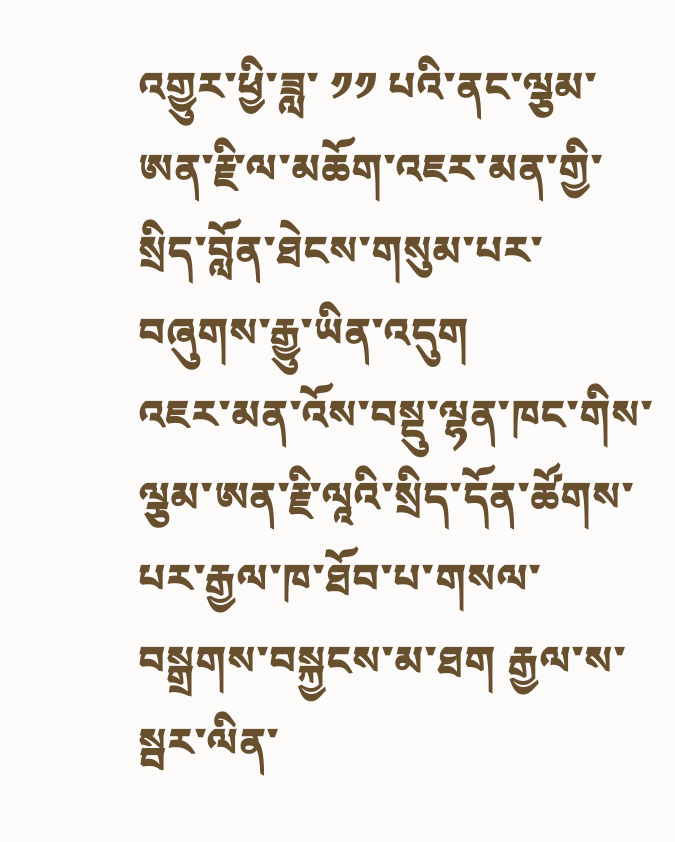འགྱུར་ཕྱི་ཟླ་ ༡༡ པའི་ནང་ལྕམ་ཨན་རྗི་ལ་མཆོག་འཇར་མན་གྱི་སྲིད་བློན་ཐེངས་གསུམ་པར་བཞུགས་རྒྱུ་ཡིན་འདུག
འཇར་མན་འོས་བསྡུ་ལྷན་ཁང་གིས་ལྕམ་ཨན་རྗི་ལཱའི་སྲིད་དོན་ཚོགས་པར་རྒྱལ་ཁ་ཐོབ་པ་གསལ་བསྒྲགས་བསྐྱངས་མ་ཐག རྒྱལ་ས་སྦར་ལིན་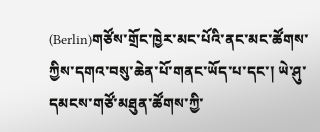(Berlin)གཙོས་གྲོང་ཁྱེར་མང་པོའི་ནང་མང་ཚོགས་ཀྱིས་དགའ་བསུ་ཆེན་པོ་གནང་ཡོད་པ་དང་། ཡེ་ཤུ་དམངས་གཙོ་མཐུན་ཚོགས་ཀྱི་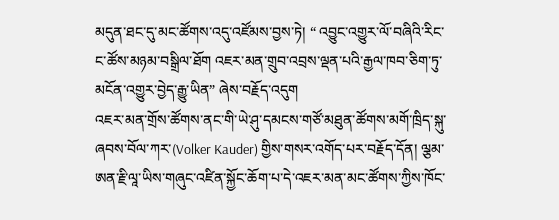མདུན་ཐང་དུ་མང་ཚོགས་འདུ་འཛོམས་བྱས་ཏེ། “ འབྱུང་འགྱུར་ལོ་བཞིའི་རིང་ང་ཚོས་མཉམ་བསྒྲིལ་ཐོག འཇར་མན་གྲུབ་འབྲས་ལྡན་པའི་རྒྱལ་ཁབ་ཅིག་ཏུ་མངོན་འགྱུར་བྱེད་རྒྱུ་ཡིན” ཞེས་བརྗོད་འདུག
འཇར་མན་གྲོས་ཚོགས་ནང་གི་ཡེ་ཤུ་དམངས་གཙོ་མཐུན་ཚོགས་མགོ་ཁྲིད་སྐུ་ཞབས་བོལ་ཀར་(Volker Kauder) གྱིས་གསར་འགོད་པར་བརྗོད་དོན། ལྕམ་ཨན་རྗི་ལཱ་ཡིས་གཞུང་འཛིན་སྐྱོང་ཆོག་པ་དེ་འཇར་མན་མང་ཚོགས་ཀྱིས་ཁོང་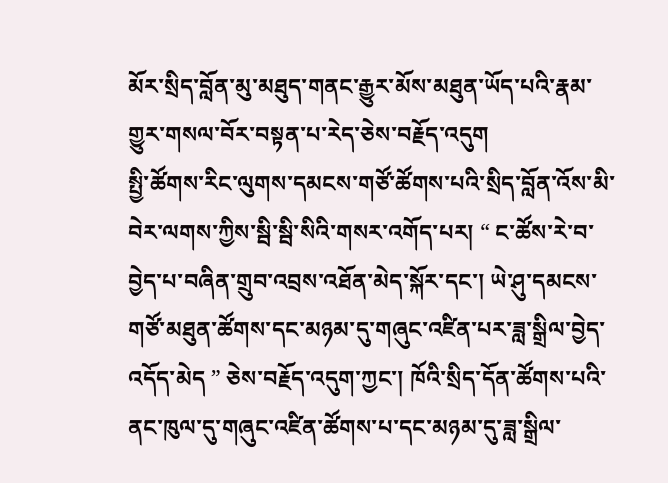མོར་སྲིད་བློན་མུ་མཐུད་གནང་རྒྱུར་མོས་མཐུན་ཡོད་པའི་རྣམ་གྱུར་གསལ་བོར་བསྟན་པ་རེད་ཅེས་བརྗོད་འདུག
སྤྱི་ཚོགས་རིང་ལུགས་དམངས་གཙོ་ཚོགས་པའི་སྲིད་བློན་འོས་མི་བེར་ལགས་ཀྱིས་སྦི་སྦི་སིའི་གསར་འགོད་པར། “ ང་ཚོས་རེ་བ་བྱེད་པ་བཞིན་གྲུབ་འབྲས་འཐོན་མེད་སྐོར་དང་། ཡེ་ཤུ་དམངས་གཙོ་མཐུན་ཚོགས་དང་མཉམ་དུ་གཞུང་འཛིན་པར་ཟླ་སྒྲིལ་བྱེད་འདོད་མེད ” ཅེས་བརྗོད་འདུག་ཀྱང་། ཁོའི་སྲིད་དོན་ཚོགས་པའི་ནང་ཁུལ་དུ་གཞུང་འཛིན་ཚོགས་པ་དང་མཉམ་དུ་ཟླ་སྒྲིལ་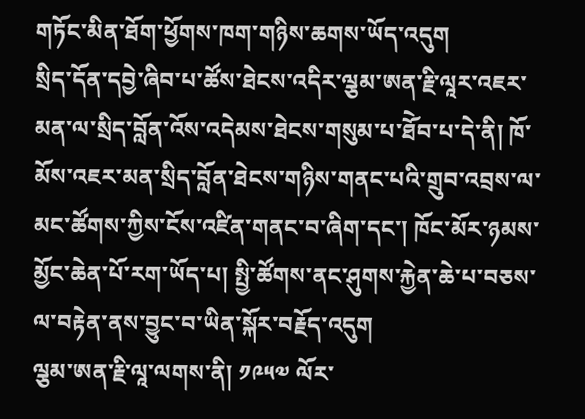གཏོང་མིན་ཐོག་ཕྱོགས་ཁག་གཉིས་ཆགས་ཡོད་འདུག
སྲིད་དོན་དབྱེ་ཞིབ་པ་ཚོས་ཐེངས་འདིར་ལྕམ་ཨན་རྗི་ལཱར་འཇར་མན་ལ་སྲིད་བློན་འོས་འདེམས་ཐེངས་གསུམ་པ་ཐོེབ་པ་དེ་ནི། ཁོ་མོས་འཇར་མན་སྲིད་བློན་ཐེངས་གཉིས་གནང་པའི་གྲུབ་འབྲས་ལ་མང་ཚོགས་ཀྱིས་ངོས་འཛིན་གནང་བ་ཞིག་དང་། ཁོང་མོར་ཉམས་མྱོང་ཆེན་པོ་རག་ཡོད་པ། སྤྱི་ཚོགས་ནང་ཤུགས་རྐྱེན་ཆེ་པ་བཅས་ལ་བརྟེན་ནས་བྱུང་བ་ཡིན་སྐོར་བརྗོད་འདུག
ལྕམ་ཨན་རྗི་ལཱ་ལགས་ནི། ༡༩༥༧ ལོར་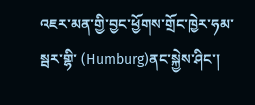འཇར་མན་གྱི་བྱང་ཕྱོགས་གྲོང་ཁྱེར་ཧམ་སྦར་གྷི་ (Humburg)ནང་སྐྱེས་ཤིང་།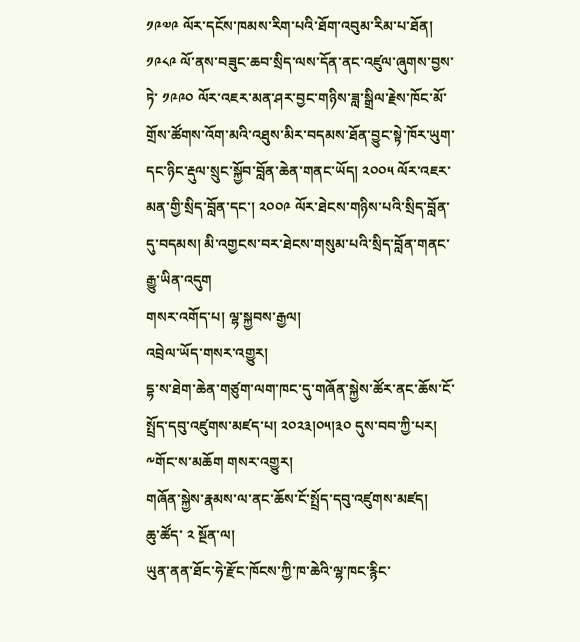༡༩༧༩ ལོར་དངོས་ཁམས་རིག་པའི་ཐོག་འབུམ་རིམ་པ་ཐོན། ༡༩༨༩ ལོ་ནས་བཟུང་ཆབ་སྲིད་ལས་དོན་ནང་འཛུལ་ཞུགས་བྱས་ཏེ་ ༡༩༩༠ ལོར་འཇར་མན་ཤར་བྱང་གཉིས་ཟླ་སྒྲིལ་རྗེས་ཁོང་མོ་གྲོས་ཚོགས་འོག་མའི་འཐུས་མིར་བདམས་ཐོན་བྱུང་སྟེ་ཁོར་ཡུག་དང་ཉིང་རྡུལ་སྲུང་སྐྱོབ་བློན་ཆེན་གནང་ཡོད། ༢༠༠༥ ལོར་འཇར་མན་གྱི་སྲིད་བློན་དང་། ༢༠༠༩ ལོར་ཐེངས་གཉིས་པའི་སྲིད་བློན་དུ་བདམས། མི་འགྱངས་བར་ཐེངས་གསུམ་པའི་སྲིད་བློན་གནང་རྒྱུ་ཡིན་འདུག
གསར་འགོད་པ། ལྷ་སྐྱབས་རྒྱལ།
འབྲེལ་ཡོད་གསར་འགྱུར།
དྷ་ས་ཐེག་ཆེན་གཙུག་ལག་ཁང་དུ་གཞོན་སྐྱེས་ཚོར་ནང་ཆོས་ངོ་སྤྲོད་དབུ་འཛུགས་མཛད་པ། ༢༠༢༣།༠༥།༣༠ དུས་བབ་ཀྱི་པར།
༸གོང་ས་མཆོག གསར་འགྱུར།
གཞོན་སྐྱེས་རྣམས་ལ་ནང་ཆོས་ངོ་སྤྲོད་དབུ་འཛུགས་མཛད།
ཆུ་ཚོད་ ༢ སྔོན་ལ།
ཡུན་ནན་ཐོང་ཧེ་རྫོང་ཁོངས་ཀྱི་ཁ་ཆེའི་ལྷ་ཁང་རྙིང་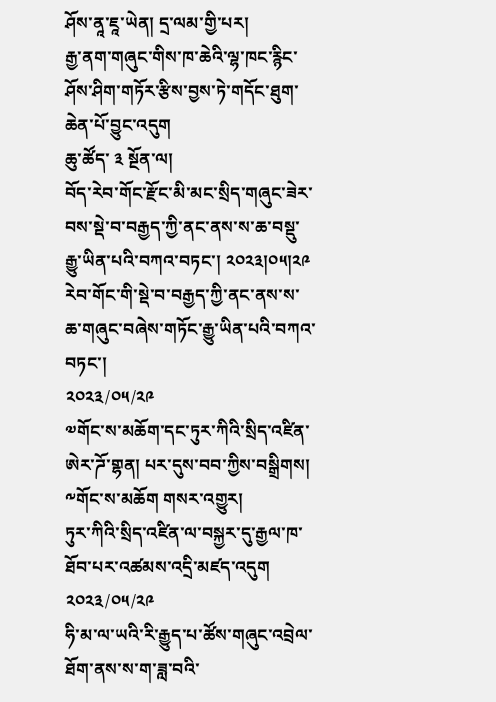ཤོས་ནཱ་ཇཱ་ཡེན། དྲ་ལམ་གྱི་པར།
རྒྱ་ནག་གཞུང་གིས་ཁ་ཆེའི་ལྷ་ཁང་རྙིང་ཤོས་ཤིག་གཏོར་རྩིས་བྱས་ཏེ་གདོང་ཐུག་ཆེན་པོ་བྱུང་འདུག
ཆུ་ཚོད་ ༣ སྔོན་ལ།
བོད་རེབ་གོང་རྫོང་མི་མང་སྲིད་གཞུང་ཟེར་བས་སྡེ་བ་བརྒྱད་ཀྱི་ནང་ནས་ས་ཆ་བསྡུ་རྒྱུ་ཡིན་པའི་བཀའ་བཏང་། ༢༠༢༣།༠༥།༢༩
རེབ་གོང་གི་སྡེ་བ་བརྒྱད་ཀྱི་ནང་ནས་ས་ཆ་གཞུང་བཞེས་གཏོང་རྒྱུ་ཡིན་པའི་བཀའ་བཏང་།
༢༠༢༣/༠༥/༢༩
༧གོང་ས་མཆོག་དང་ཏུར་ཀིའི་སྲིད་འཛིན་ཨེར་ཌོ་གྷན། པར་དུས་བབ་ཀྱིས་བསྒྲིགས།
༸གོང་ས་མཆོག གསར་འགྱུར།
ཏུར་ཀིའི་སྲིད་འཛིན་ལ་བསྐྱར་དུ་རྒྱལ་ཁ་ཐོབ་པར་འཚམས་འདྲི་མཛད་འདུག
༢༠༢༣/༠༥/༢༩
ཧི་མ་ལ་ཡའི་རི་རྒྱུད་པ་ཚོས་གཞུང་འབྲེལ་ཐོག་ནས་ས་ག་ཟླ་བའི་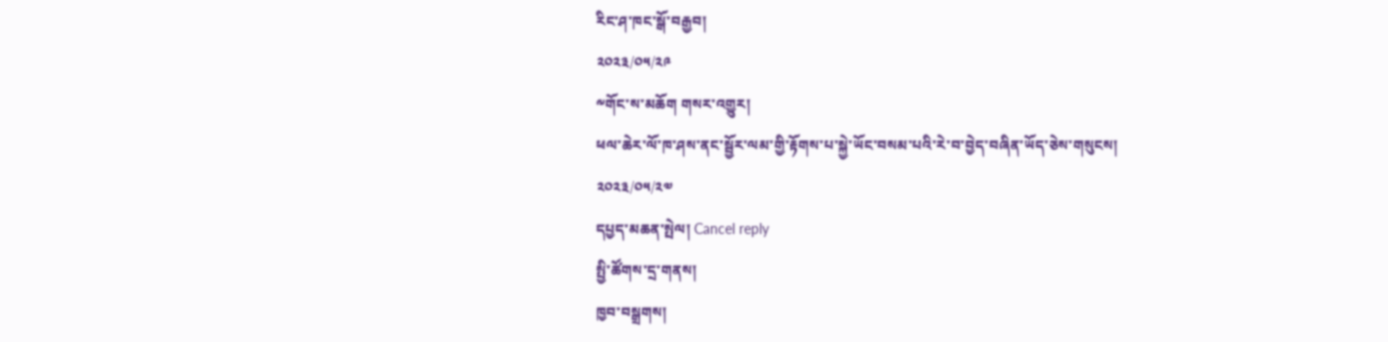རིང་ཤ་ཁང་སྒོ་བརྒྱབ།
༢༠༢༣/༠༥/༢༩
༸གོང་ས་མཆོག གསར་འགྱུར།
ཕལ་ཆེར་ལོ་ཁ་ཤས་ནང་སྦྱོར་ལམ་གྱི་རྟོགས་པ་སྐྱེ་ཡོང་བསམ་པའི་རེ་བ་བྱེད་བཞིན་ཡོད་ཅེས་གསུངས།
༢༠༢༣/༠༥/༢༧
དཔྱད་མཆན་སྤེལ། Cancel reply
སྤྱི་ཚོགས་དྲ་གནས།
ཁྱབ་བསྒྲགས།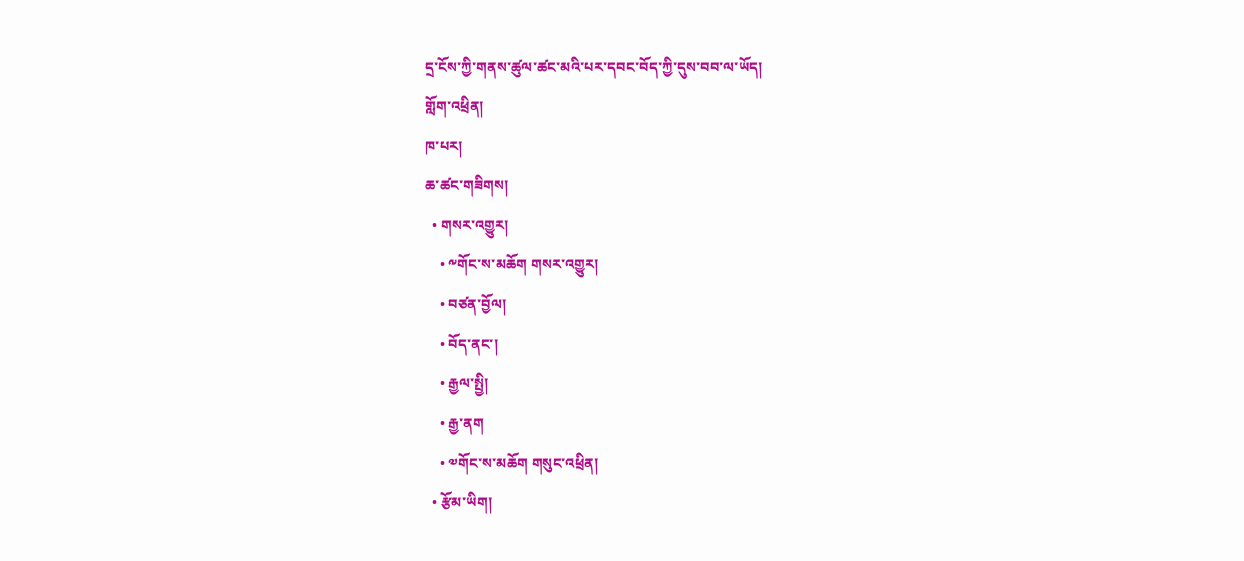དྲ་ངོས་ཀྱི་གནས་ཚུལ་ཚང་མའི་པར་དབང་བོད་ཀྱི་དུས་བབ་ལ་ཡོད།
གློག་འཕྲིན།
ཁ་པར།
ཆ་ཚང་གཟིགས།
  • གསར་འགྱུར།
    • ༸གོང་ས་མཆོག གསར་འགྱུར།
    • བཙན་བྱོལ།
    • བོད་ནང་།
    • རྒྱལ་སྤྱི།
    • རྒྱ་ནག
    • ༧གོང་ས་མཆོག གསུང་འཕྲིན།
  • རྩོམ་ཡིག།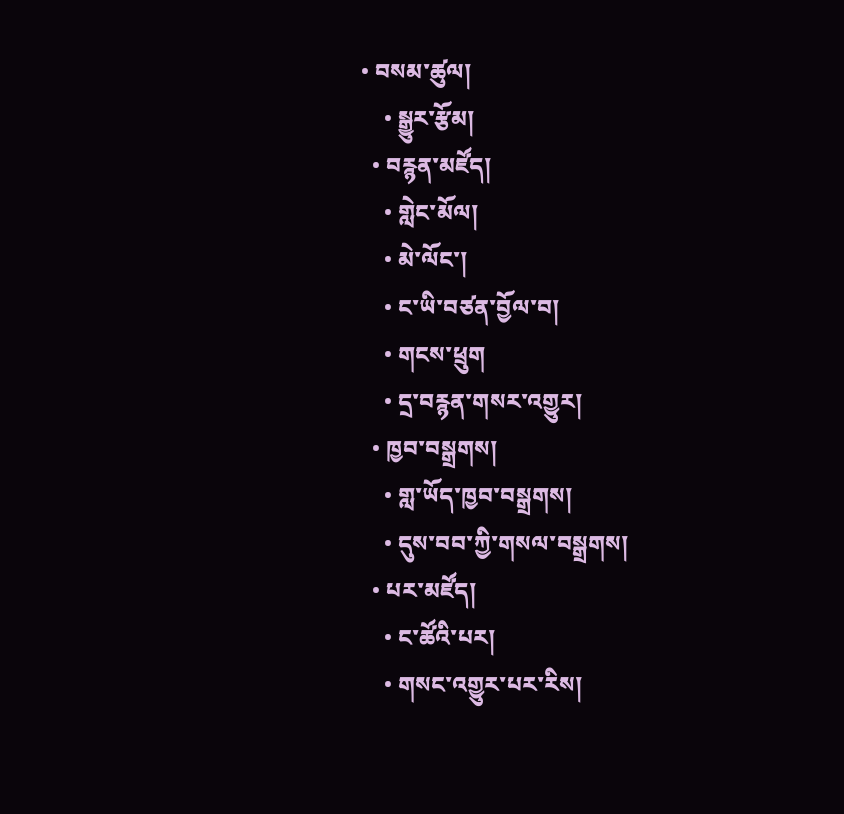• བསམ་ཚུལ།
    • སྒྱུར་རྩོམ།
  • བརྙན་མཛོད།
    • གླེང་མོལ།
    • མེ་ལོང་།
    • ང་ཡི་བཙན་བྱོལ་བ།
    • གངས་ཕྲུག
    • དྲ་བརྙན་གསར་འགྱུར།
  • ཁྱབ་བསྒྲགས།
    • གླ་ཡོད་ཁྱབ་བསྒྲགས།
    • དུས་བབ་ཀྱི་གསལ་བསྒྲགས།
  • པར་མཛོད།
    • ང་ཚོའི་པར།
    • གསང་འགྱུར་པར་རིས།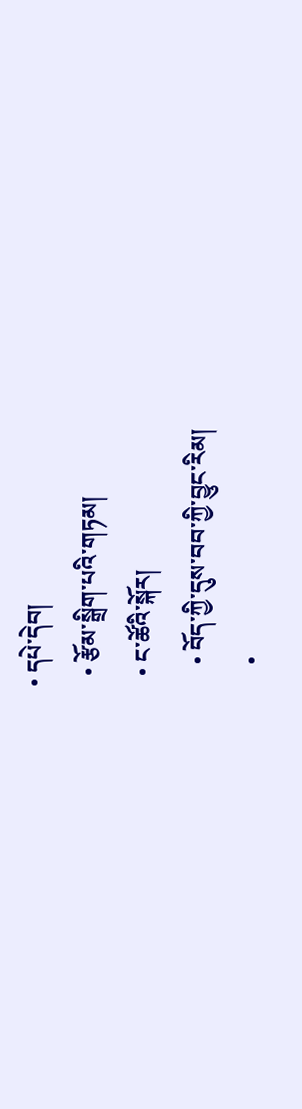• དཔེ་དེབ།
  • རྩོམ་སྒྲིག་པའི་གཏམ།
  • ང་ཚོའི་སྐོར།
    • བོད་ཀྱི་དུས་བབ་ཀྱི་བྱུང་རིམ།
    •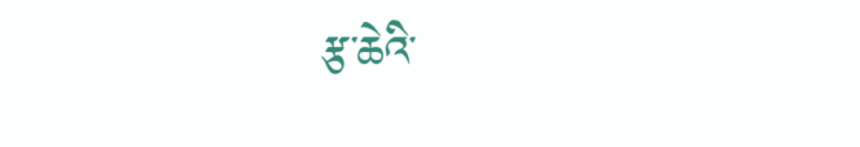རྩ་ཆེའི་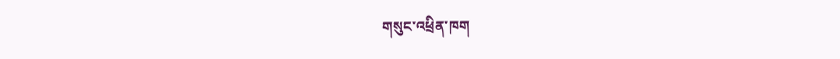གསུང་འཕྲིན་ཁག